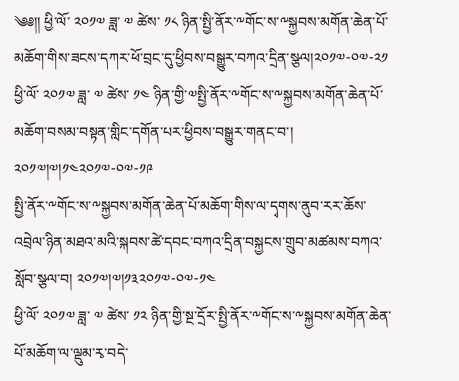༄༅།། ཕྱི་ལོ་ ༢༠༡༧ ཟླ་ ༧ ཚེས་ ༡༨ ཉིན་སྤྱི་ནོར་༸གོང་ས་༸སྐྱབས་མགོན་ཆེན་པོ་མཆོག་གིས་ཟངས་དཀར་ཕོ་བྲང་དུ་ཕྱིབས་བསྒྱུར་བཀའ་དྲིན་སྩལ།༢༠༡༧-༠༧-༢༡
ཕྱི་ལོ་ ༢༠༡༧ ཟླ་ ༧ ཚེས་ ༡༤ ཉིན་གྱི་༧སྤྱི་ནོར་༸གོང་ས་༸སྐྱབས་མགོན་ཆེན་པོ་མཆོག་བསམ་བསྟན་གླིང་དགོན་པར་ཕྱིབས་བསྒྱུར་གནང་བ་། ༢༠༡༧།༧།༡༤༢༠༡༧-༠༧-༡༩
སྤྱི་ནོར་༸གོང་ས་༸སྐྱབས་མགོན་ཆེན་པོ་མཆོག་གིས་ལ་དྭགས་ནུབ་རར་ཆོས་འབྲེལ་ཉིན་མཐའ་མའི་སྐབས་ཚེ་དབང་བཀའ་དྲིན་བསྐྱངས་གྲུབ་མཚམས་བཀའ་སློབ་སྩལ་བ། ༢༠༡༧།༧།༡༣༢༠༡༧-༠༧-༡༤
ཕྱི་ལོ་ ༢༠༡༧ ཟླ་ ༧ ཚེས་ ༡༢ ཉིན་གྱི་སྔ་དྲོར་སྤྱི་ནོར་༸གོང་ས་༸སྐྱབས་མགོན་ཆེན་པོ་མཆོག་ལ་ལྡུམ་རྭ་བདེ་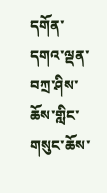དགོན་དགའ་ལྡན་བཀྲ་ཤིས་ཆོས་གླིང་གསུང་ཆོས་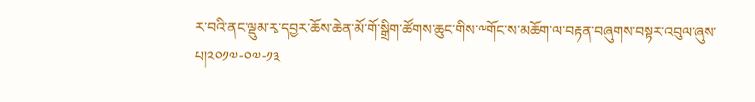ར་བའི་ནང་ལྡུམ་རྭ་དབྱར་ཆོས་ཆེན་མོ་གོ་སྒྲིག་ཚོགས་ཆུང་གིས་༸གོང་ས་མཆོག་ལ་བརྟན་བཞུགས་བསྟར་འབུལ་ཞུས་པ།༢༠༡༧-༠༧-༡༣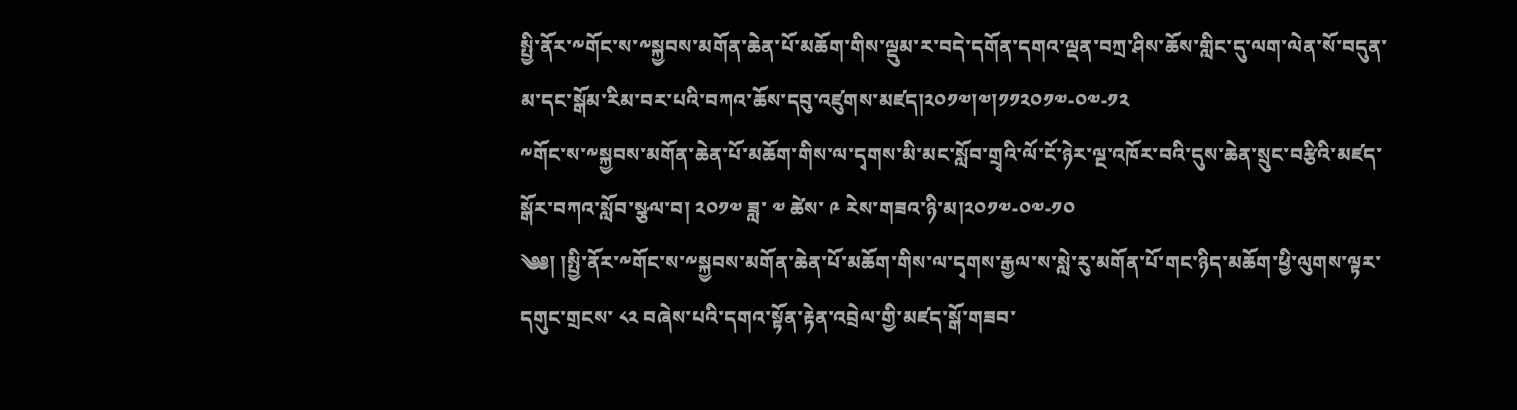སྤྱི་ནོར་༸གོང་ས་༸སྐྱབས་མགོན་ཆེན་པོ་མཆོག་གིས་ལྡུམ་ར་བདེ་དགོན་དགའ་ལྡན་བཀྲ་ཤིས་ཆོས་གླིང་དུ་ལག་ལེན་སོ་བདུན་མ་དང་སྒོམ་རིམ་བར་པའི་བཀའ་ཆོས་དབུ་འཛུགས་མཛད།༢༠༡༧།༧།༡༡༢༠༡༧-༠༧-༡༢
༸གོང་ས་༸སྐྱབས་མགོན་ཆེན་པོ་མཆོག་གིས་ལ་དྭགས་མི་མང་སློབ་གྲྭའི་ལོ་ངོ་ཉེར་ལྔ་འཁོར་བའི་དུས་ཆེན་སྲུང་བརྩིའི་མཛད་སྒོར་བཀའ་སློབ་སྩལ་བ། ༢༠༡༧ ཟླ་ ༧ ཚེས་ ༩ རེས་གཟའ་ཉི་མ།༢༠༡༧-༠༧-༡༠
༄༅། །སྤྱི་ནོར་༸གོང་ས་༸སྐྱབས་མགོན་ཆེན་པོ་མཆོག་གིས་ལ་དྭགས་རྒྱལ་ས་སླེ་རུ་མགོན་པོ་གང་ཉིད་མཆོག་ཕྱི་ལུགས་ལྟར་དགུང་གྲངས་ ༨༢ བཞེས་པའི་དགའ་སྟོན་རྟེན་འབྲེལ་གྱི་མཛད་སྒོ་གཟབ་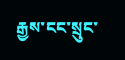རྒྱས་ངང་སྲུང་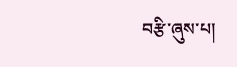བརྩི་ཞུས་པ།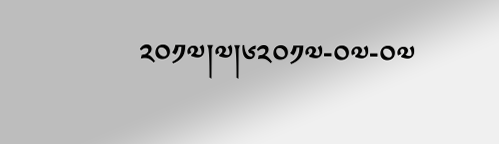༢༠༡༧།༧།༦༢༠༡༧-༠༧-༠༧